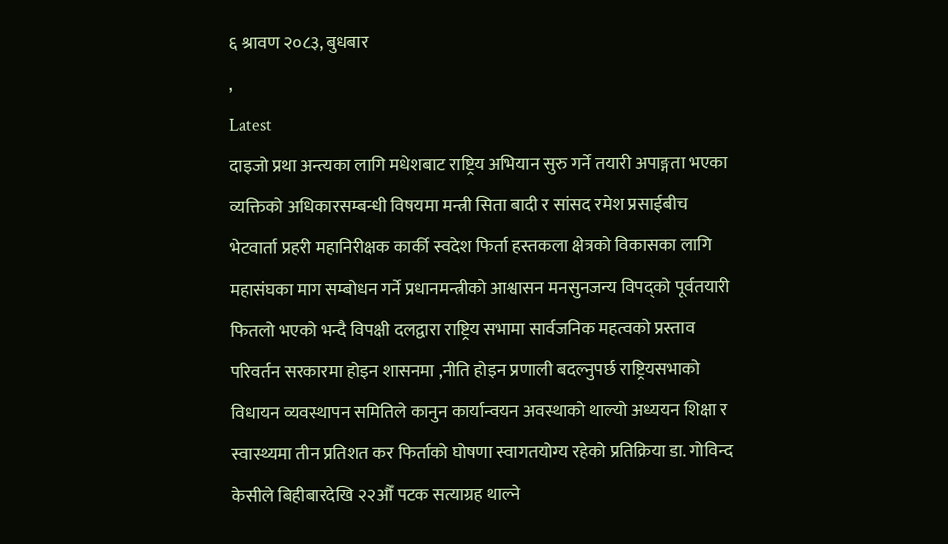६ श्रावण २०८३, बुधबार
,
Latest
दाइजो प्रथा अन्त्यका लागि मधेशबाट राष्ट्रिय अभियान सुरु गर्ने तयारी अपाङ्गता भएका व्यक्तिको अधिकारसम्बन्धी विषयमा मन्त्री सिता बादी र सांसद रमेश प्रसाईबीच भेटवार्ता प्रहरी महानिरीक्षक कार्की स्वदेश फिर्ता हस्तकला क्षेत्रको विकासका लागि महासंघका माग सम्बोधन गर्ने प्रधानमन्त्रीको आश्वासन मनसुनजन्य विपद्को पूर्वतयारी फितलो भएको भन्दै विपक्षी दलद्वारा राष्ट्रिय सभामा सार्वजनिक महत्वको प्रस्ताव परिवर्तन सरकारमा होइन शासनमा ,नीति होइन प्रणाली बदल्नुपर्छ राष्ट्रियसभाको विधायन व्यवस्थापन समितिले कानुन कार्यान्वयन अवस्थाको थाल्यो अध्ययन शिक्षा र स्वास्थ्यमा तीन प्रतिशत कर फिर्ताको घोषणा स्वागतयोग्य रहेको प्रतिक्रिया डा. गोविन्द केसीले बिहीबारदेखि २२औँ पटक सत्याग्रह थाल्ने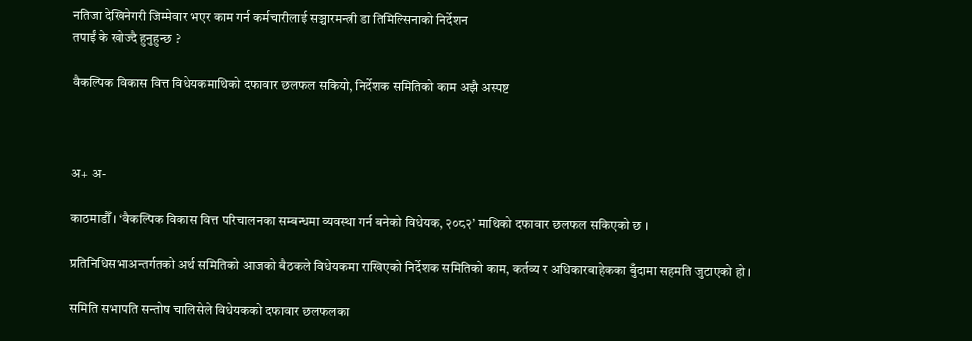नतिजा देखिनेगरी जिम्मेवार भएर काम गर्न कर्मचारीलाई सञ्चारमन्त्री डा तिमिल्सिनाको निर्देशन
तपाईं के खोज्दै हुनुहुन्छ ?

वैकल्पिक विकास वित्त विधेयकमाथिको दफावार छलफल सकियो, निर्देशक समितिको काम अझै अस्पष्ट



अ+ अ-

काठमाडौँ । ‘वैकल्पिक विकास वित्त परिचालनका सम्बन्धमा व्यवस्था गर्न बनेको विधेयक, २०८२’ माथिको दफावार छलफल सकिएको छ ।

प्रतिनिधिसभाअन्तर्गतको अर्थ समितिको आजको बैठकले विधेयकमा राखिएको निर्देशक समितिको काम, कर्तव्य र अधिकारबाहेकका बुँदामा सहमति जुटाएको हो ।

समिति सभापति सन्तोष चालिसेले विधेयकको दफावार छलफलका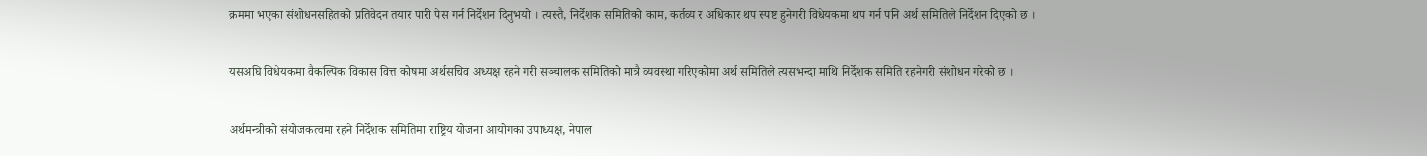क्रममा भएका संशोधनसहितको प्रतिवेदन तयार पारी पेस गर्न निर्देशन दिनुभयो । त्यस्तै, निर्देशक समितिको काम, कर्तव्य र अधिकार थप स्पष्ट हुनेगरी विधेयकमा थप गर्न पनि अर्थ समितिले निर्देशन दिएको छ ।

यसअघि विधेयकमा वैकल्पिक विकास वित्त कोषमा अर्थसचिव अध्यक्ष रहने गरी सञ्चालक समितिको मात्रै व्यवस्था गरिएकोमा अर्थ समितिले त्यसभन्दा माथि निर्देशक समिति रहनेगरी संशोधन गरेको छ ।

अर्थमन्त्रीको संयोजकत्वमा रहने निर्देशक समितिमा राष्ट्रिय योजना आयोगका उपाध्यक्ष, नेपाल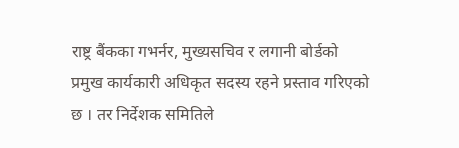राष्ट्र बैंकका गभर्नर, मुख्यसचिव र लगानी बोर्डको प्रमुख कार्यकारी अधिकृत सदस्य रहने प्रस्ताव गरिएको छ । तर निर्देशक समितिले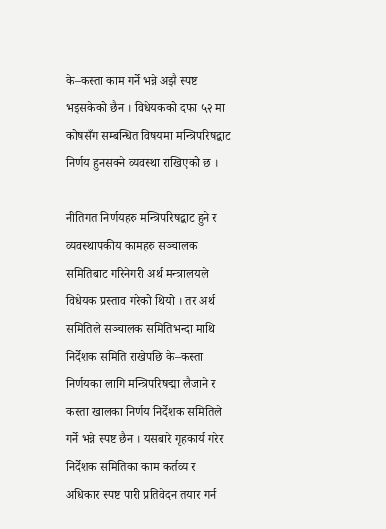के–कस्ता काम गर्ने भन्ने अझै स्पष्ट भइसकेको छैन । विधेयकको दफा ५२ मा कोषसँग सम्बन्धित विषयमा मन्त्रिपरिषद्बाट निर्णय हुनसक्ने व्यवस्था राखिएको छ ।

नीतिगत निर्णयहरु मन्त्रिपरिषद्बाट हुने र व्यवस्थापकीय कामहरु सञ्चालक समितिबाट गरिनेगरी अर्थ मन्त्रालयले विधेयक प्रस्ताव गरेको थियो । तर अर्थ समितिले सञ्चालक समितिभन्दा माथि निर्देशक समिति राखेपछि के–कस्ता निर्णयका लागि मन्त्रिपरिषद्मा लैजाने र कस्ता खालका निर्णय निर्देशक समितिले गर्ने भन्ने स्पष्ट छैन । यसबारे गृहकार्य गरेर निर्देशक समितिका काम कर्तव्य र अधिकार स्पष्ट पारी प्रतिवेदन तयार गर्न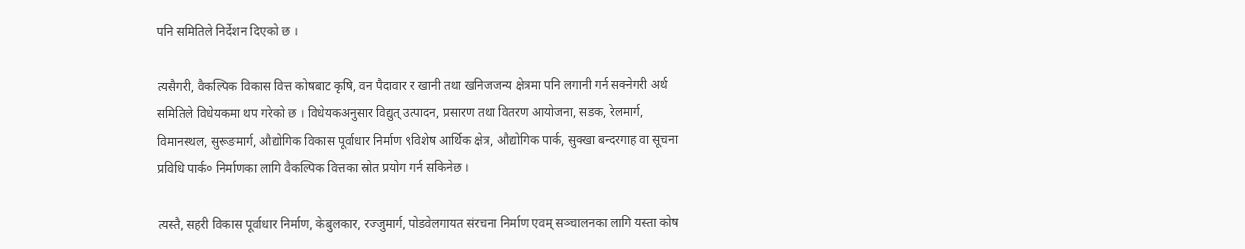पनि समितिले निर्देशन दिएको छ ।

त्यसैगरी, वैकल्पिक विकास वित्त कोषबाट कृषि, वन पैदावार र खानी तथा खनिजजन्य क्षेत्रमा पनि लगानी गर्न सक्नेगरी अर्थ समितिले विधेयकमा थप गरेको छ । विधेयकअनुसार विद्युत् उत्पादन, प्रसारण तथा वितरण आयोजना, सडक, रेलमार्ग, विमानस्थल, सुरूङमार्ग, औद्योगिक विकास पूर्वाधार निर्माण ९विशेष आर्थिक क्षेत्र, औद्योगिक पार्क, सुक्खा बन्दरगाह वा सूचना प्रविधि पार्क० निर्माणका लागि वैकल्पिक वित्तका स्रोत प्रयोग गर्न सकिनेछ ।

त्यस्तै, सहरी विकास पूर्वाधार निर्माण, केबुलकार, रज्जुमार्ग, पोडवेलगायत संरचना निर्माण एवम् सञ्चालनका लागि यस्ता कोष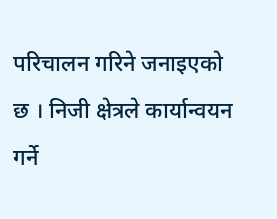परिचालन गरिने जनाइएको छ । निजी क्षेत्रले कार्यान्वयन गर्ने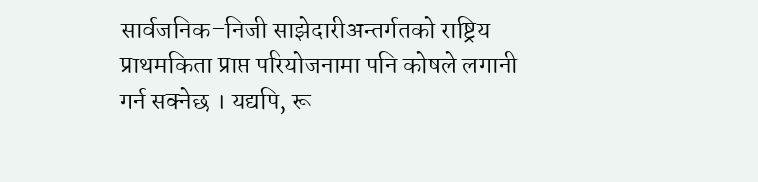सार्वजनिक–निजी साझेदारीअन्तर्गतको राष्ट्रिय प्राथमकिता प्राप्त परियोजनामा पनि कोषले लगानी गर्न सक्नेछ । यद्यपि, रू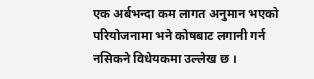एक अर्बभन्दा कम लागत अनुमान भएको परियोजनामा भने कोषबाट लगानी गर्न नसिकने विधेयकमा उल्लेख छ ।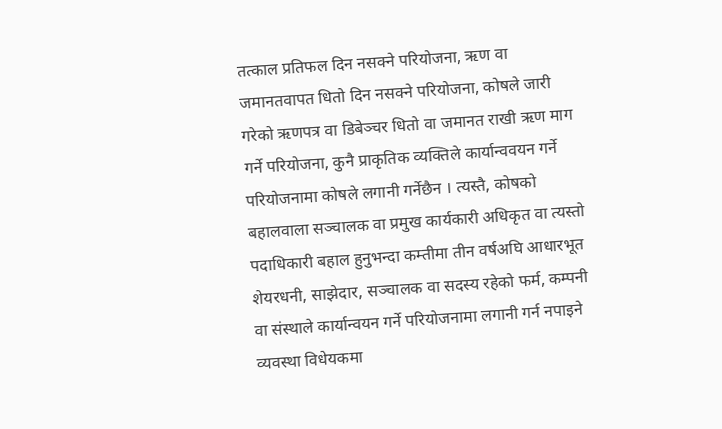तत्काल प्रतिफल दिन नसक्ने परियोजना, ऋण वा जमानतवापत धितो दिन नसक्ने परियोजना, कोषले जारी गरेको ऋणपत्र वा डिबेञ्चर धितो वा जमानत राखी ऋण माग गर्ने परियोजना, कुनै प्राकृतिक व्यक्तिले कार्यान्ववयन गर्ने परियोजनामा कोषले लगानी गर्नेछैन । त्यस्तै, कोषको बहालवाला सञ्चालक वा प्रमुख कार्यकारी अधिकृत वा त्यस्तो पदाधिकारी बहाल हुनुभन्दा कम्तीमा तीन वर्षअघि आधारभूत शेयरधनी, साझेदार, सञ्चालक वा सदस्य रहेको फर्म, कम्पनी वा संस्थाले कार्यान्वयन गर्ने परियोजनामा लगानी गर्न नपाइने व्यवस्था विधेयकमा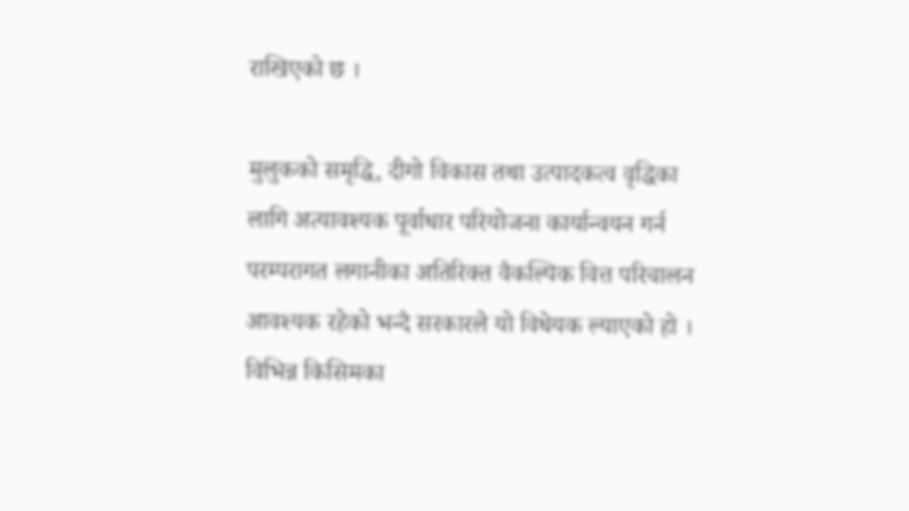राखिएको छ ।

मुलुकको समृद्धि, दीगो विकास तथा उत्पादकत्व वृद्धिका लागि अत्यावश्यक पूर्वाधार परियोजना कार्यान्वयन गर्न परम्परागत लगानीका अतिरिक्त वैकल्पिक वित्त परिचालन आवश्यक रहेको भन्दै सरकारले यो विधेयक ल्याएको हो । विभिन्न किसिमका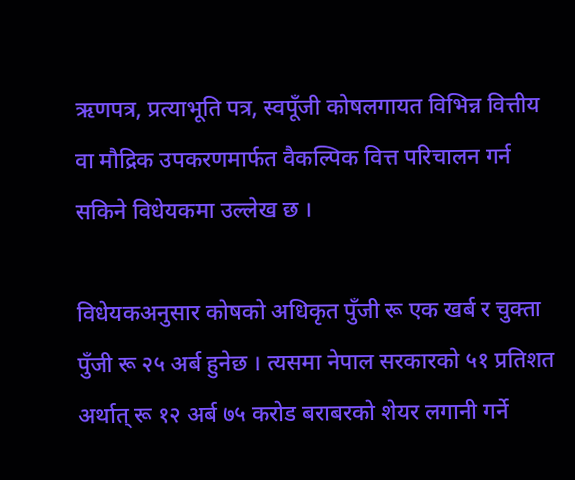ऋणपत्र, प्रत्याभूति पत्र, स्वपूँजी कोषलगायत विभिन्न वित्तीय वा मौद्रिक उपकरणमार्फत वैकल्पिक वित्त परिचालन गर्न सकिने विधेयकमा उल्लेख छ ।

विधेयकअनुसार कोषको अधिकृत पुँजी रू एक खर्ब र चुक्ता पुँजी रू २५ अर्ब हुनेछ । त्यसमा नेपाल सरकारको ५१ प्रतिशत अर्थात् रू १२ अर्ब ७५ करोड बराबरको शेयर लगानी गर्ने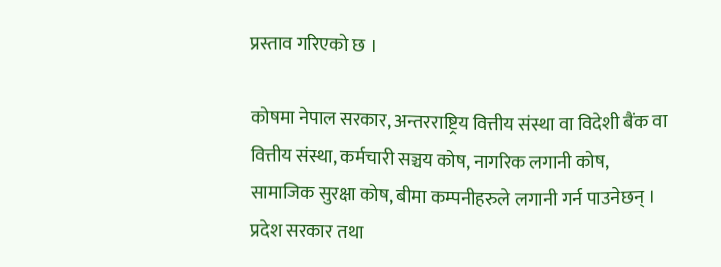प्रस्ताव गरिएको छ ।

कोषमा नेपाल सरकार, अन्तरराष्ट्रिय वित्तीय संस्था वा विदेशी बैंक वा वित्तीय संस्था, कर्मचारी सञ्चय कोष, नागरिक लगानी कोष, सामाजिक सुरक्षा कोष, बीमा कम्पनीहरुले लगानी गर्न पाउनेछन् । प्रदेश सरकार तथा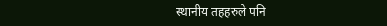स्थानीय तहहरुले पनि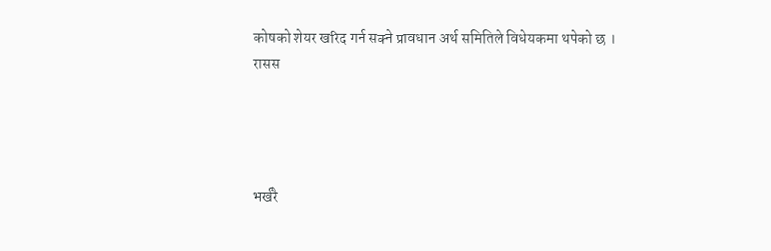कोषको शेयर खरिद गर्न सक्ने प्रावधान अर्थ समितिले विधेयकमा थपेको छ । रासस




भर्खरै